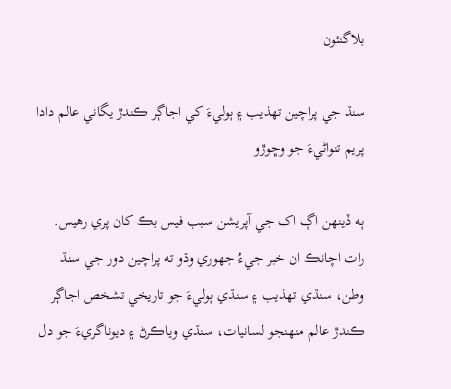بلاگنئون

سنڌ جي پراچين تھذيب ۽ ٻوليءَ کي اجاڳر ڪندڙ يگاني عالم دادا پريم تنواڻيءَ جو وڇوڙو

ٻه ڏينھن اڳ اک جي آپريشن سبب فيس بڪ کان پري رهيس. رات اچانڪ ان خبر جيءُ جهوري وڌو ته پراچين دور جي سنڌ وطن، سنڌي تھذيب ۽ سنڌي ٻوليءَ جو تاريخي تشخص اجاڳر ڪندڙ عالم منھنجو لسانيات، سنڌي وياڪرڻ ۽ ديوناگريءَ جو دل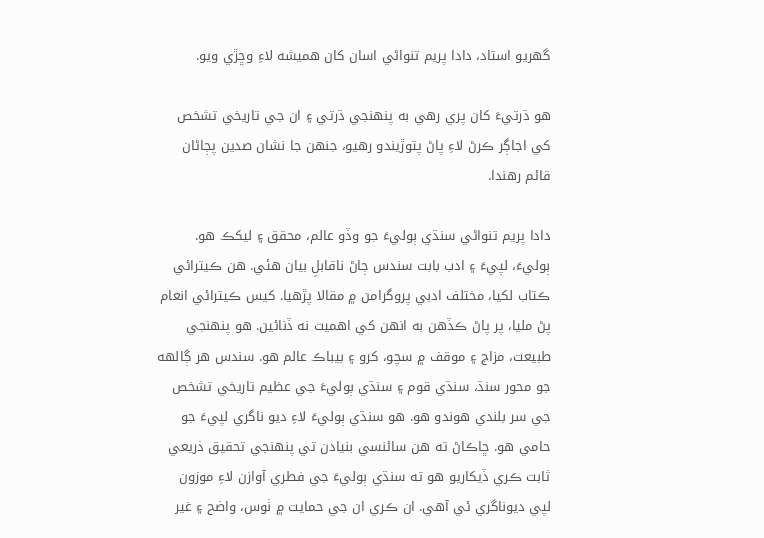گهريو استاد، دادا پريم تنواڻي اسان کان هميشه لاءِ وڇڙي ويو.

هو ڌرتيءَ کان پري رهي به پنھنجي ڌرتي ۽ ان جي تاريخي تشخص کي اجاڳر ڪرڻ لاءِ پاڻ پتوڙيندو رهيو، جنھن جا نشان صدين پڄاڻان قائم رهندا.

دادا پريم تنواڻي سنڌي ٻوليءَ جو وڏو عالم، محقق ۽ ليکڪ هو. ٻوليءَ، لپيءَ ۽ ادب بابت سندس ڄاڻ ناقابلِ بيان هئي. هن ڪيترائي ڪتاب لکيا، مختلف ادبي پروگرامن ۾ مقالا پڙهيا. کيس ڪيترائي انعام پڻ مليا، پر پاڻ ڪڏهن به انھن کي اهميت نه ڏنائين. هو پنھنجي طبيعت، مزاج ۽ موقف ۾ سچو، کرو ۽ بيباڪ عالم هو. سندس هر ڳالهه جو محور سنڌ، سنڌي قوم ۽ سنڌي ٻوليءَ جي عظيم تاريخي تشخص جي سر بلندي هوندو هو. هو سنڌي ٻوليءَ لاءِ ديو ناگري لپيءَ جو حامي هو. ڇاڪاڻ ته هن سائنسي بنيادن تي پنھنجي تحقيق ذريعي ثابت ڪري ڏيکاريو هو ته سنڌي ٻوليءَ جي فطري آوازن لاءِ موزون لپي ديوناگري ئي آهي. ان ڪري ان جي حمايت ۾ ٺوس، واضح ۽ غير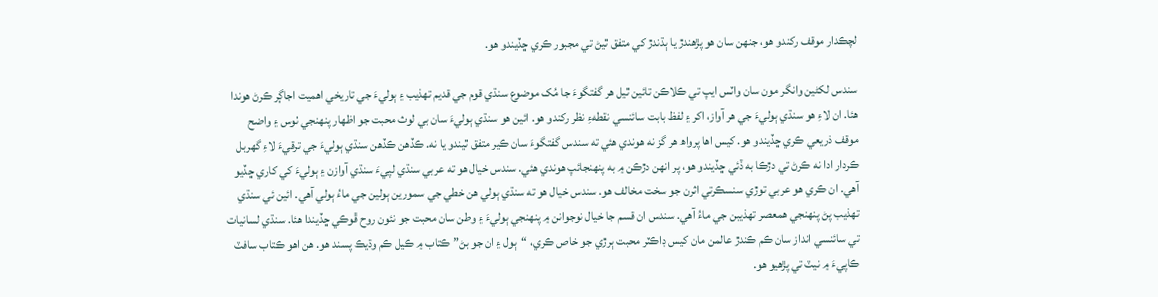لچڪدار موقف رکندو هو، جنھن سان هو پڙهندڙ يا ٻڌندڙ کي متفق ٿيڻ تي مجبور ڪري ڇڏيندو هو.

سندس لکڻين وانگر مون سان واٽس ايپ تي ڪلاڪن تائين ٿيل هر گفتگوءَ جا مُک موضوع سنڌي قوم جي قديم تھذيب ۽ ٻوليءَ جي تاريخي اهميت اجاڳر ڪرڻ هوندا هئا. ان لاءِ هو سنڌي ٻوليءَ جي هر آواز، اکر ۽ لفظ بابت سائنسي نقطهءِ نظر رکندو هو. ائين هو سنڌي ٻوليءَ سان بي لوث محبت جو اظھار پنھنجي ٺوس ۽ واضح موقف ذريعي ڪري ڇڏيندو هو. کيس اها پرواھ هر گز نه هوندي هئي ته سندس گفتگوءَ سان ڪير متفق ٿيندو يا نه. ڪڏهن ڪڏهن سنڌي ٻوليءَ جي ترقيءَ لاءِ گهربل ڪردار ادا نه ڪرڻ تي دڙڪا به ڏئي ڇڏيندو هو، پر انھن دڙڪن ۾ به پنھنجائپ هوندي هئي. سندس خيال هو ته عربي سنڌي لپيءَ سنڌي آوازن ۽ ٻوليءَ کي کاري ڇڏيو آهي. ان ڪري هو عربي توڙي سنسڪرتي اثرن جو سخت مخالف هو. سندس خيال هو ته سنڌي ٻولي هن خطي جي سمورين ٻولين جي ماءُ ٻولي آهي. ائين ئي سنڌي تھذيب پڻ پنھنجي همعصر تھذيبن جي ماءُ آهي. سندس ان قسم جا خيال نوجوانن ۾ پنھنجي ٻوليءَ ۽ وطن سان محبت جو نئون روح ڦوڪي ڇڏيندا هئا. سنڌي لسانيات تي سائنسي انداز سان ڪم ڪندڙ عالمن مان کيس ڊاڪٽر محبت ٻرڙي جو خاص ڪري، “ٻول ۽ ان جو بڻ” ڪتاب ۾ ڪيل ڪم وڌيڪ پسند هو. هن اهو ڪتاب سافٽ ڪاپيءَ ۾ نيٽ تي پڙهيو هو.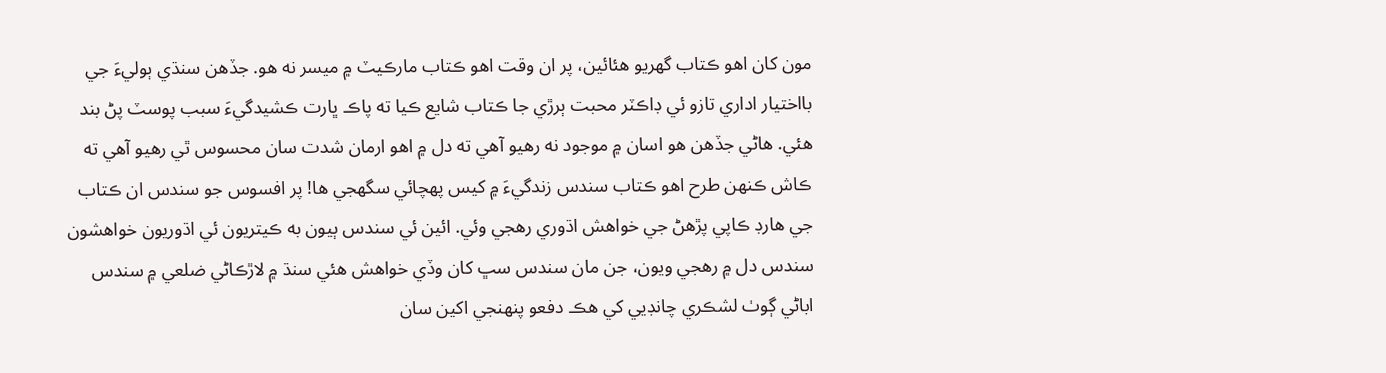مون کان اهو ڪتاب گهريو هئائين، پر ان وقت اهو ڪتاب مارڪيٽ ۾ ميسر نه هو. جڏهن سنڌي ٻوليءَ جي بااختيار اداري تازو ئي ڊاڪٽر محبت ٻرڙي جا ڪتاب شايع ڪيا ته پاڪ ڀارت ڪشيدگيءَ سبب پوسٽ پڻ بند هئي. هاڻي جڏهن هو اسان ۾ موجود نه رهيو آهي ته دل ۾ اهو ارمان شدت سان محسوس ٿي رهيو آهي ته ڪاش ڪنھن طرح اهو ڪتاب سندس زندگيءَ ۾ کيس پھچائي سگهجي ها! پر افسوس جو سندس ان ڪتاب جي هارڊ ڪاپي پڙهڻ جي خواهش اڌوري رهجي وئي. ائين ئي سندس ٻيون به ڪيتريون ئي اڌوريون خواهشون سندس دل ۾ رهجي ويون، جن مان سندس سڀ کان وڏي خواهش هئي سنڌ ۾ لاڙڪاڻي ضلعي ۾ سندس اباڻي ڳوٺ لشڪري چانڊيي کي هڪ دفعو پنھنجي اکين سان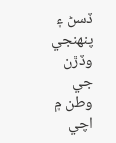ڏسڻ ۽ پنھنجي وڏڙن جي وطن ۾ اچي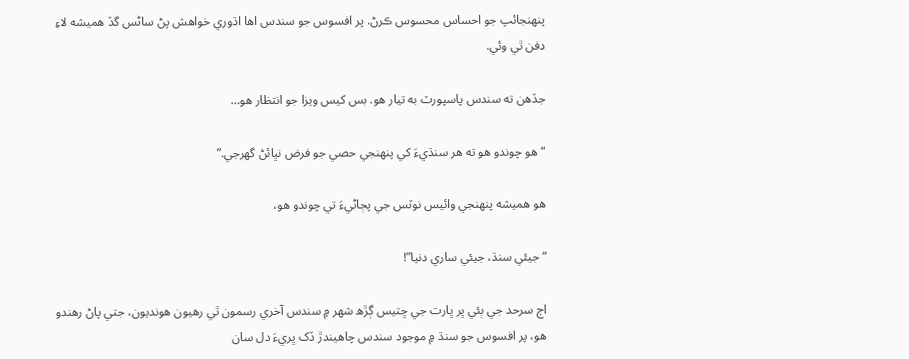پنھنجائپ جو احساس محسوس ڪرڻ. پر افسوس جو سندس اها اڌوري خواهش پڻ ساڻس گڏ هميشه لاءِ دفن ٿي وئي.

جڏهن ته سندس پاسپورٽ به تيار هو. بس کيس ويزا جو انتظار هو…

“هو چوندو هو ته هر سنڌيءَ کي پنھنجي حصي جو فرض نڀائڻ گهرجي.”

هو هميشه پنھنجي وائيس نوٽس جي پڄاڻيءَ تي چوندو هو،

“جيئي سنڌ، جيئي ساري دنيا”!

اڄ سرحد جي ٻئي ڀر ڀارت جي ڇتيس ڳڙھ شھر ۾ سندس آخري رسمون ٿي رهيون هونديون، جتي پاڻ رهندو هو، پر افسوس جو سنڌ ۾ موجود سندس چاهيندڙ ڏک ڀريءَ دل سان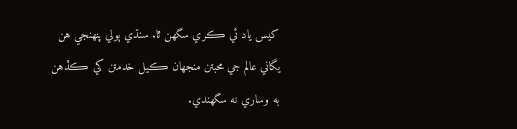کيس ياد ئي ڪري سگهن ٿا. سنڌي ٻولي پنھنجي هن يگاني عالم جي محبتن منجهان ڪيل خدمتن کي ڪڏهن به وساري نه سگهندي.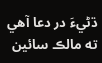ڌڻيءَ در دعا آهي ته مالڪ سائين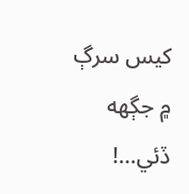کيس سرڳ ۾ جڳھه ڏئي…!